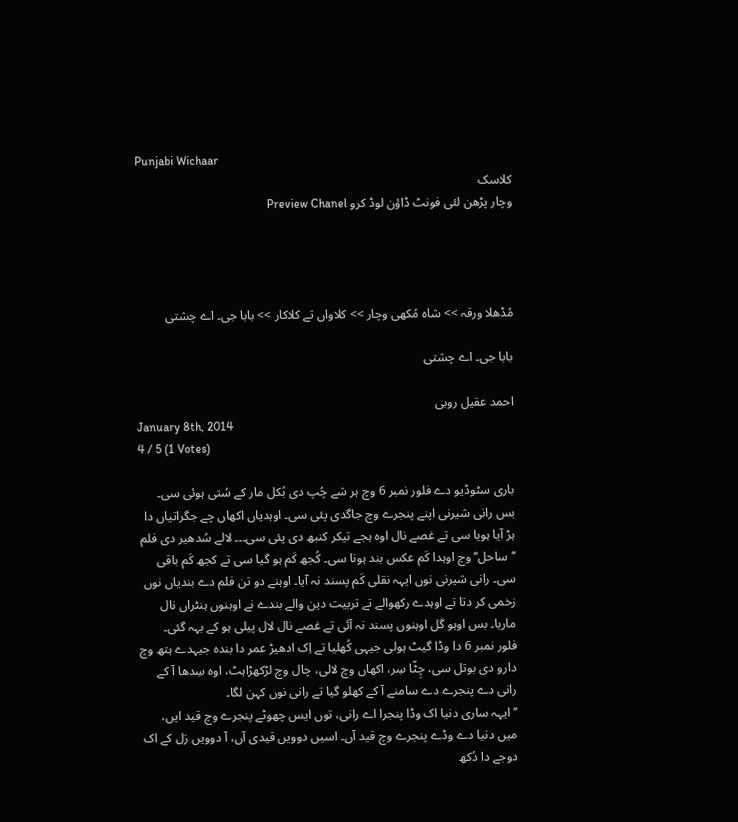Punjabi Wichaar
کلاسک
وچار پڑھن لئی فونٹ ڈاؤن لوڈ کرو Preview Chanel




مُڈھلا ورقہ >> شاہ مُکھی وچار >> کلاواں تے کلاکار >> بابا جی۔ اے چشتی

بابا جی۔ اے چشتی

احمد عقیل روبی
January 8th, 2014
4 / 5 (1 Votes)

باری سٹوڈیو دے فلور نمبر 6 وچ ہر شے چُپ دی بُکل مار کے سُتی ہوئی سی۔ بس رانی شیرنی اپنے پنجرے وچ جاگدی پئی سی۔ اوہدیاں اکھاں چے جگراتیاں دا ہڑ آیا ہویا سی تے غصے نال اوہ ہجے تیکر کنبھ دی پئی سی۔۔۔ لالے سُدھیر دی فلم ’’ساحل‘‘ وچ اوہدا کَم عکس بند ہونا سی۔ کُجھ کَم ہو گیا سی تے کجھ کَم باقی سی۔ رانی شیرنی نوں ایہہ نقلی کَم پسند نہ آیا۔ اوہنے دو تن فلم دے بندیاں نوں زخمی کر دتا تے اوہدے رکھوالے تے تربیت دین والے بندے نے اوہنوں ہنٹراں نال ماریا۔ بس اوہو گل اوہنوں پسند نہ آئی تے غصے نال لال پیلی ہو کے بہہ گئی۔
فلور نمبر 6 دا وڈا گیٹ ہولی جیہی کُھلیا تے اِک ادھیڑ عمر دا بندہ جیہدے ہتھ وچ دارو دی بوتل سی، چِٹّا سِر، اکھاں وچ لالی، چال وچ لڑکھڑاہٹ، اوہ سِدھا آ کے رانی دے پنجرے دے سامنے آ کے کھلو گیا تے رانی نوں کہن لگا۔
’’ایہہ ساری دنیا اک وڈا پنجرا اے رانی، توں ایس چھوٹے پنجرے وچ قید ایں، میں دنیا دے وڈے پنجرے وچ قید آں۔ اسیں دوویں قیدی آں، آ دوویں رَل کے اک دوجے دا دُکھ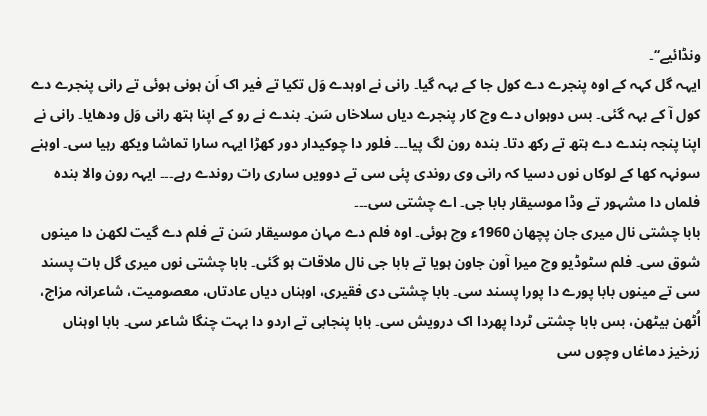ونڈائیے‘‘۔
ایہہ گل کہہ کے اوہ پنجرے دے کول جا کے بہہ گیا۔ رانی نے اوہدے وَل تکیا تے فیر اک اَن ہونی ہوئی تے رانی پنجرے دے کول آ کے بہہ گئی۔ بس دوہواں دے وچ کار پنجرے دیاں سلاخاں سَن۔ بندے نے رو کے اپنا ہتھ رانی وَل ودھایا۔ رانی نے اپنا پنجہ بندے دے ہتھ تے رکھ دتا۔ بندہ رون لگ پیا۔۔۔ فلور دا چوکیدار دور کھڑا ایہہ سارا تماشا ویکھ رہیا سی۔ اوہنے سونہہ کھا کے لوکاں نوں دسیا کہ رانی وی روندی پئی سی تے دوویں ساری رات روندے رہے۔۔۔ ایہہ رون والا بندہ فلماں دا مشہور تے وڈا موسیقار بابا جی۔ اے چشتی سی۔۔۔
بابا چشتی نال میری جان پچھان 1960ء وچ ہوئی۔ اوہ فلم دے مہان موسیقار سَن تے فلم دے گیت لکھن دا مینوں شوق سی۔ فلم سٹوڈیو وچ میرا آون جاون ہویا تے بابا جی نال ملاقات ہو گئی۔ بابا چشتی نوں میری گل بات پسند سی تے مینوں بابا پورے دا پورا پسند سی۔ بابا چشتی دی فقیری، اوہناں دیاں عادتاں، معصومیت، شاعرانہ مزاج، اُٹھن بیٹھن، بس بابا چشتی ٹردا پھردا اک درویش سی۔ بابا پنجابی تے اردو دا بہت چنگا شاعر سی۔ بابا اوہناں زرخیز دماغاں وچوں سی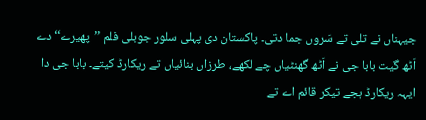جیہناں نے تلی تے سَروں جما دتی۔ پاکستان دی پہلی سلور جوبلی فلم ’’پھیرے‘‘ دے اَٹھ گیت بابا جی نے اَٹھ گھنٹیاں چے لکھے، طرزاں بنائیاں تے ریکارڈ کیتے۔ بابا جی دا ایہہ ریکارڈ ہجے تیکر قائم اے تے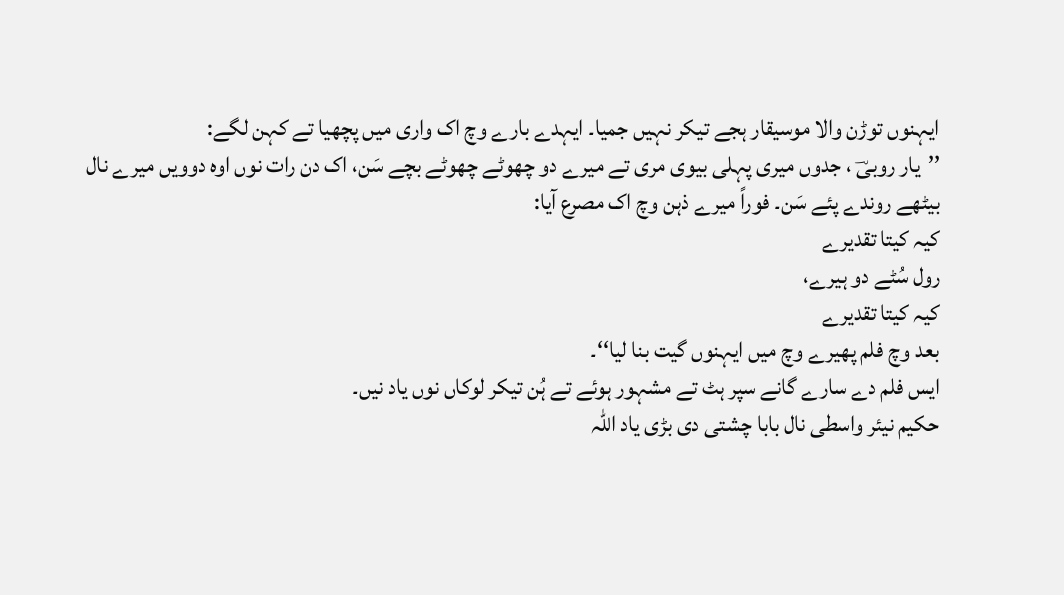ایہنوں توڑن والا موسیقار ہجے تیکر نہیں جمیا۔ ایہدے بارے وچ اک واری میں پچھیا تے کہن لگے:
’’یار روبیؔ ، جدوں میری پہلی بیوی مری تے میرے دو چھوٹے چھوٹے بچے سَن، اک دن رات نوں اوہ دوویں میرے نال بیٹھے روندے پئے سَن۔ فوراً میرے ذہن وچ اک مصرع آیا:
کیہ کیتا تقدیرے
رول سُٹے دو ہیرے،
کیہ کیتا تقدیرے
بعد وچ فلم پھیرے وچ میں ایہنوں گیت بنا لیا‘‘۔
ایس فلم دے سارے گانے سپر ہٹ تے مشہور ہوئے تے ہُن تیکر لوکاں نوں یاد نیں۔
حکیم نیئر واسطی نال بابا چشتی دی بڑی یاد اللہ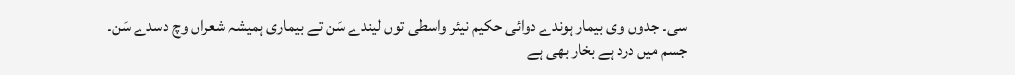سی۔ جدوں وی بیمار ہوندے دوائی حکیم نیئر واسطی توں لیندے سَن تے بیماری ہمیشہ شعراں وچ دسدے سَن۔
جسم میں درد ہے بخار بھی ہے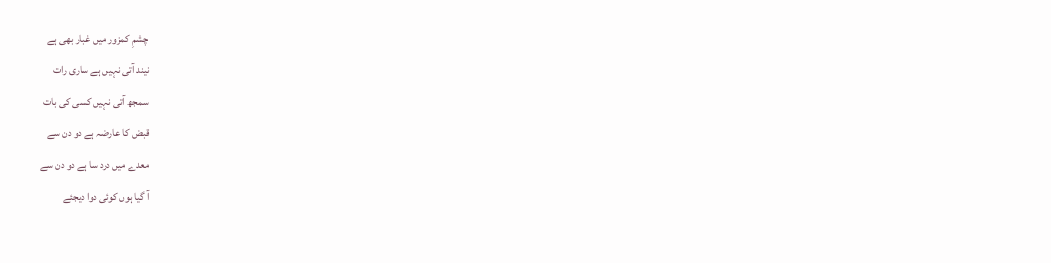چشمِ کمزور میں غبار بھی ہے
نیند آتی نہیں ہے ساری رات
سمجھ آتی نہیں کسی کی بات
قبض کا عارضہ ہے دو دن سے
معدے میں درد سا ہے دو دن سے
آ گیا ہوں کوئی دوا دیجئے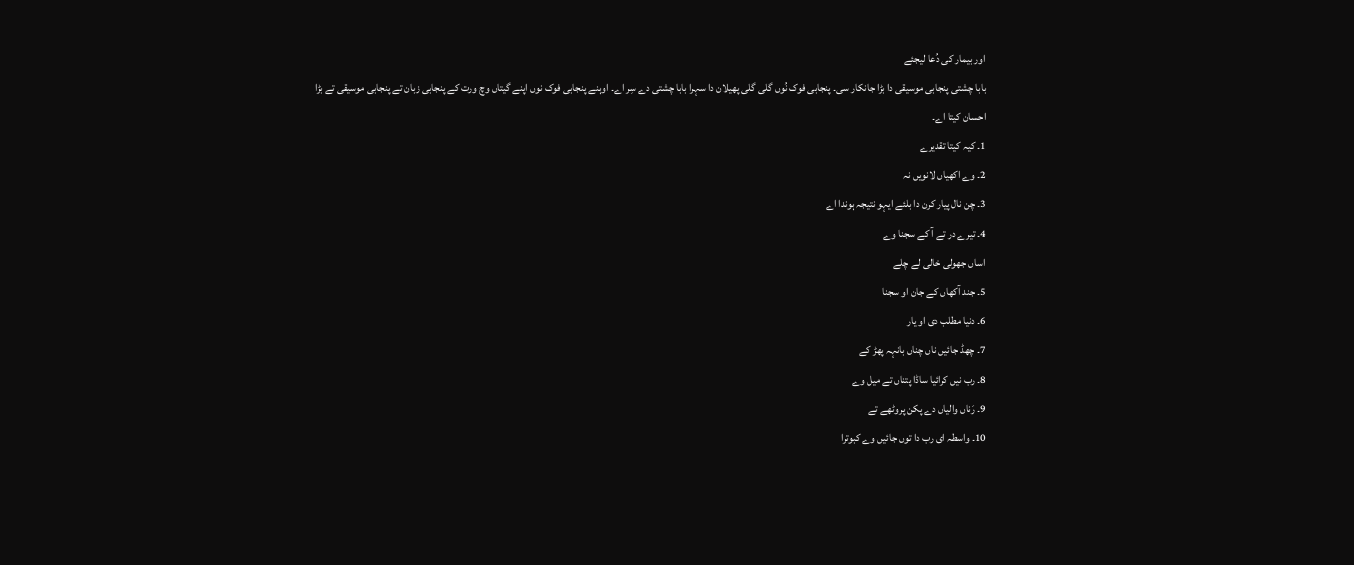اور بیمار کی دُعا لیجئے
بابا چشتی پنجابی موسیقی دا بڑا جانکار سی۔ پنجابی فوک نُوں گلی گلی پھیلان دا سہرا بابا چشتی دے سِر اے۔ اوہنے پنجابی فوک نوں اپنے گیتاں وچ ورت کے پنجابی زبان تے پنجابی موسیقی تے بڑا احسان کیتا اے۔
1۔ کیہ کیتا تقدیرے
2۔ وے اکھیاں لانویں نہ
3۔ چن نال پیار کرن دا بلئے ایہو نتیجہ ہوندا اے
4۔ تیرے در تے آ کے سجنا وے
اساں جھولی خالی لے چلے
5۔ جند آکھاں کے جان او سجنا
6۔ دنیا مطلب دی او یار
7۔ چھڈ جائیں ناں چناں بانہہ پھڑ کے
8۔ رب نیں کرائیا ساڈا پتناں تے میل وے
9۔ رَناں والیاں دے پکن پروٹھے تے
10۔ واسطہ ای رب دا توں جائیں وے کبوترا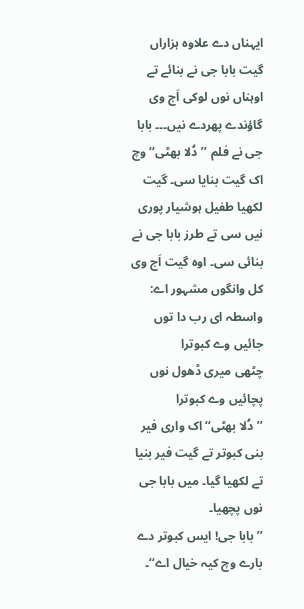ایہناں دے علاوہ ہزاراں گیت بابا جی نے بنائے تے اوہناں نوں لوکی اَج وی گاؤندے پھردے نیں۔۔۔ بابا جی نے فلم ’’دُلا بھٹی‘‘ وچ اک گیت بنایا سی۔ گیت لکھیا طفیل ہوشیار پوری نیں سی تے طرز بابا جی نے بنائی سی۔ اوہ گیت اَج وی کل وانگوں مشہور اے:
واسطہ ای رب دا توں جائیں وے کبوترا
چٹھی میری ڈھول نوں پچائیں وے کبوترا
’’دُلا بھٹی‘‘ اک واری فیر بنی کبوتر تے گیت فیر بنیا تے لکھیا گیا۔ میں بابا جی نوں پچھیا۔
’’بابا جی! ایس کبوتر دے بارے وچ کیہ خیال اے‘‘۔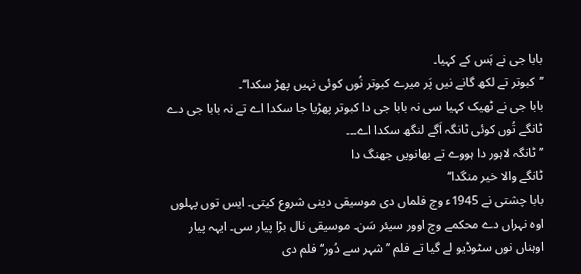بابا جی نے ہَس کے کہیا۔
’’کبوتر تے لکھ گانے نیں پَر میرے کبوتر نُوں کوئی نہیں پھڑ سکدا‘‘۔
بابا جی نے ٹھیک کہیا سی نہ بابا جی دا کبوتر پھڑیا جا سکدا اے تے نہ بابا جی دے ٹانگے تُوں کوئی ٹانگہ اَگے لنگھ سکدا اے۔۔۔
’’ٹانگہ لاہور دا ہووے تے بھانویں جھنگ دا
ٹانگے والا خیر منگدا‘‘
بابا چشتی نے 1945ء وچ فلماں دی موسیقی دینی شروع کیتی۔ ایس توں پہلوں اوہ نہراں دے محکمے وچ اوور سیئر سَن۔ موسیقی نال بڑا پیار سی۔ ایہہ پیار اوہناں نوں سٹوڈیو لے گیا تے فلم ’’شہر سے دُور‘‘ فلم دی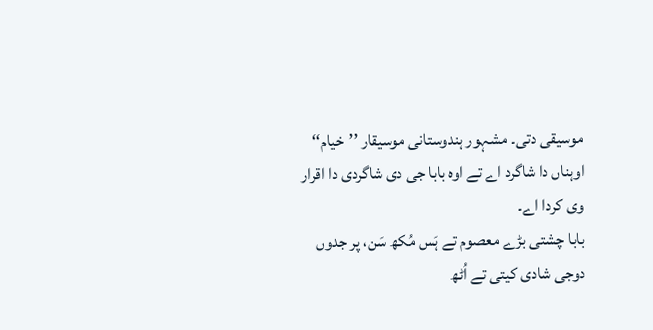موسیقی دتی۔ مشہور ہندوستانی موسیقار ’’خیام‘‘ اوہناں دا شاگرد اے تے اوہ بابا جی دی شاگردی دا اقرار وی کردا اے۔
بابا چشتی بڑے معصوم تے ہَس مُکھ سَن، پر جدوں دوجی شادی کیتی تے اُٹھ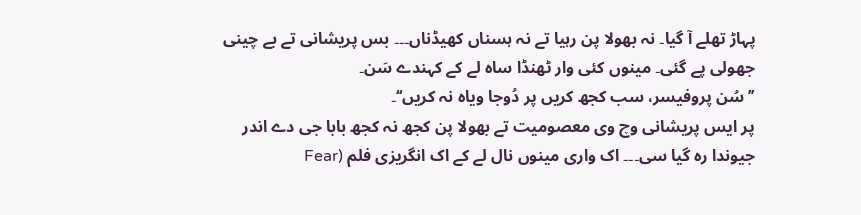پہاڑ تھلے آ گیا۔ نہ بھولا پن رہیا تے نہ ہسناں کھیڈناں۔۔۔ بس پریشانی تے بے چینی جھولی پے گئی۔ مینوں کئی وار ٹھنڈا ساہ لے کے کہندے سَن۔
’’سُن پروفیسر، سب کجھ کریں پر دُوجا ویاہ نہ کریں‘‘۔
پر ایس پریشانی وچ وی معصومیت تے بھولا پن کجھ نہ کجھ بابا جی دے اندر جیوندا رہ گیا سی۔۔۔ اک واری مینوں نال لے کے اک انگریزی فلم (Fear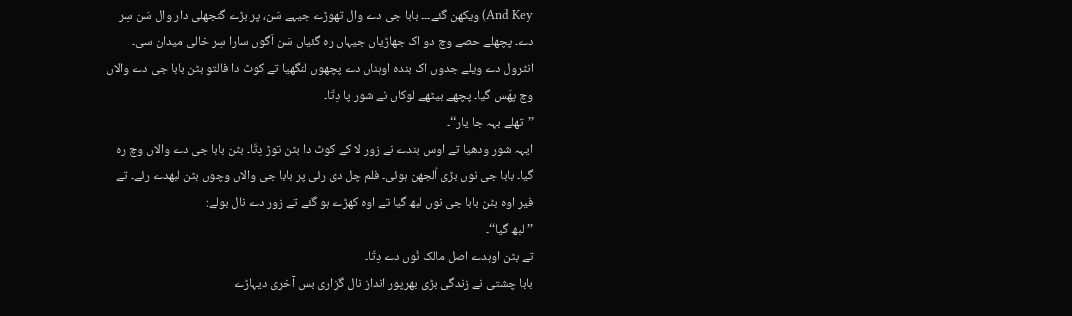And Key) ویکھن گئے۔۔۔ بابا جی دے وال تھوڑے جیہے سَن، پر بڑے گنجھلی دار وال سَن سِر دے۔ پچھلے حصے وچ دو اک جھاڑیاں جیہاں رہ گئیاں سَن اَگوں سارا سِر خالی میدان سی۔ انٹرول دے ویلے جدوں اک بندہ اوہناں دے پچھوں لنگھیا تے کوٹ دا فالتو بٹن بابا جی دے والاں وچ پھَس گیا۔ پچھے بیٹھے لوکاں نے شور پا دِتّا۔
’’تھلے بہہ جا یار‘‘۔
ایہہ شور ودھیا تے اوس بندے نے زور لا کے کوٹ دا بٹن توڑ دِتّا۔ بٹن بابا جی دے والاں وچ رہ گیا۔ بابا جی نوں بڑی اُلجھن ہوئی۔ فلم چل دی رئی پر بابا جی والاں وچوں بٹن لبھدے رئے۔ تے فیر اوہ بٹن بابا جی نوں لبھ گیا تے اوہ کھڑے ہو گئے تے زور دے نال بولے:
’’لبھ گیا‘‘۔
تے بٹن اوہدے اصل مالک نُوں دے دِتّا۔
بابا چشتی نے زندگی بڑی بھرپور انداز نال گزاری بس آخری دیہاڑے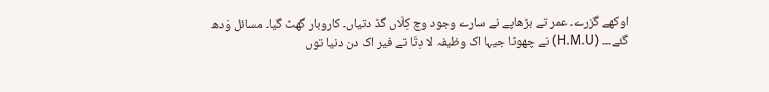اوکھے گزرے۔ عمر تے بڑھاپے نے سارے وجود وچ کِلّاں گڈ دتیاں۔ کاروبار گھٹ گیا۔ مسائل وَدھ گئے۔۔۔ (H.M.U) نے چھوٹا جیہا اک وظیفہ لا دِتّا تے فیر اک دن دنیا توں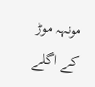مونہہ موڑ کے اگلے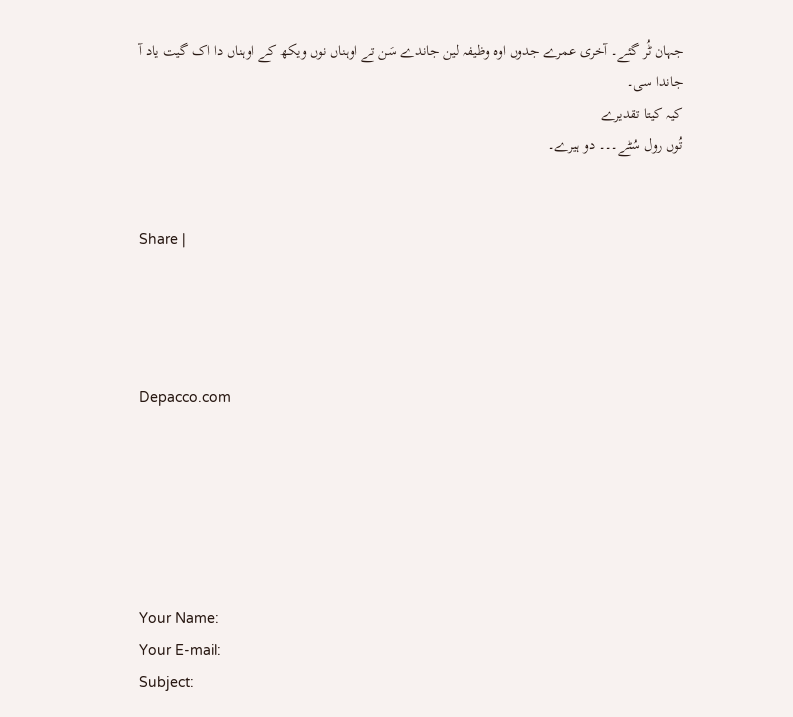جہان ٹُر گئے۔ آخری عمرے جدوں اوہ وظیفہ لین جاندے سَن تے اوہناں نوں ویکھ کے اوہناں دا اک گیت یاد آ جاندا سی۔
کیہ کیتا تقدیرے
تُوں رول سُٹے۔۔۔ دو ہیرے۔


Share |




Depacco.com






Your Name:
Your E-mail:
Subject: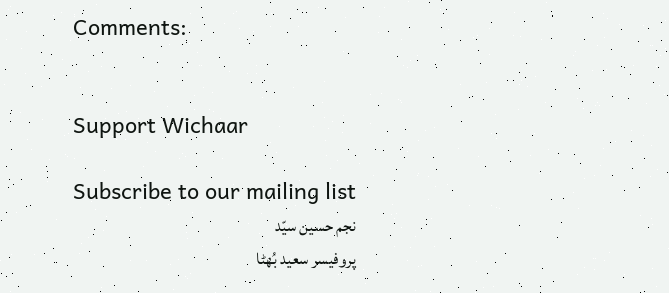Comments:


Support Wichaar

Subscribe to our mailing list
نجم حسین سیّد
پروفیسر سعید بُھٹا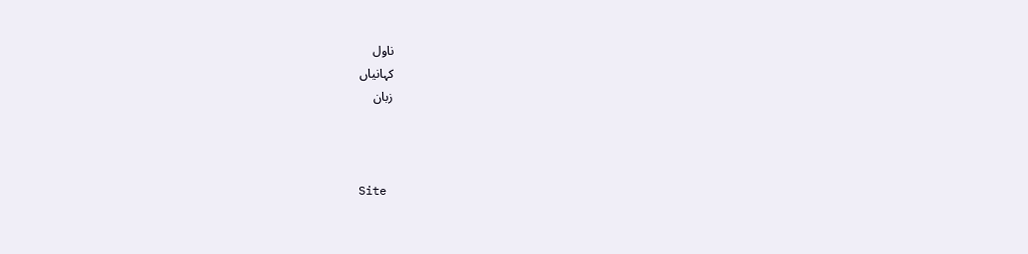ناول
کہانیاں
زبان



Site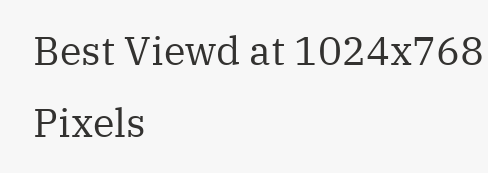Best Viewd at 1024x768 Pixels